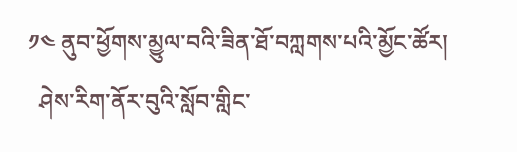༡༤ ནུབ་ཕྱོགས་མྱུལ་བའི་ཟིན་ཐོ་བཀླགས་པའི་མྱོང་ཚོར།
  ཤེས་རིག་ནོར་བུའི་སློབ་གླིང་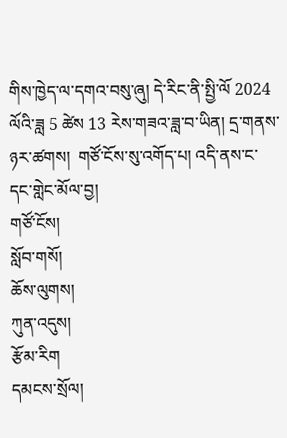གིས་ཁྱེད་ལ་དགའ་བསུ་ཞུ། དེ་རིང་ནི་སྤྱི་ལོ 2024 ལོའི་ཟླ 5 ཚེས 13 རེས་གཟའ་ཟླ་བ་ཡིན། དྲ་གནས་ཉར་ཚགས།  གཙོ་ངོས་སུ་འགོད་པ། འདི་ནས་ང་དང་གླེང་མོལ་བྱ།
གཙོ་ངོས།
སློབ་གསོ།
ཆོས་ལུགས།
ཀུན་འདུས།
རྩོམ་རིག
དམངས་སྲོལ།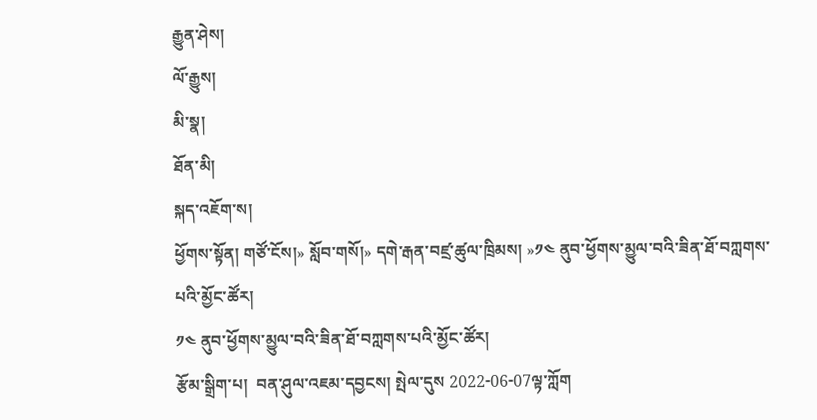རྒྱུན་ཤེས།
ལོ་རྒྱུས།
མི་སྣ།
ཐོན་མི།
སྐད་འཇོག་ས།
ཕྱོགས་སྟོན། གཙོ་ངོས།» སློབ་གསོ།» དགེ་རྒན་བཛྲ་ཚུལ་ཁྲིམས། »༡༤ ནུབ་ཕྱོགས་མྱུལ་བའི་ཟིན་ཐོ་བཀླགས་པའི་མྱོང་ཚོར།
༡༤ ནུབ་ཕྱོགས་མྱུལ་བའི་ཟིན་ཐོ་བཀླགས་པའི་མྱོང་ཚོར།
རྩོམ་སྒྲིག་པ།  བན་ཤུལ་འཇམ་དབྱངས། སྤེལ་དུས 2022-06-07ལྟ་ཀློག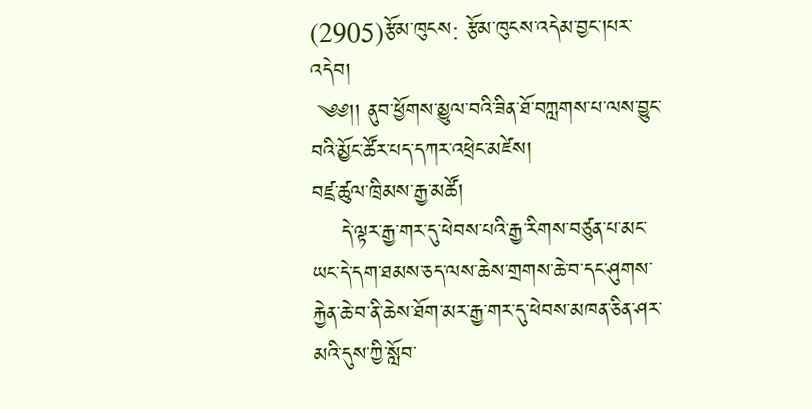(2905)རྩོམ་ཁུངས: རྩོམ་ཁུངས་འདེམ་བྱང་།པར་འདེབ།
 ༄༅།། ནུབ་ཕྱོགས་མྱུལ་བའི་ཟིན་ཐོ་བཀླགས་པ་ལས་བྱུང་བའི་མྱོང་ཚོར་པད་དཀར་འཕྲེང་མཛེས།
བཛྲ་ཚུལ་ཁྲིམས་རྒྱ་མཚོ།
    དེ་ལྟར་རྒྱ་གར་དུ་ཕེབས་པའི་རྒྱ་རིགས་བཙུན་པ་མང་ཡང་དེ་དག་ཐམས་ཅད་ལས་ཆེས་གྲགས་ཆེ་བ་དང་ཤུགས་རྐྱེན་ཆེ་བ་ནི་ཆེས་ཐོག་མར་རྒྱ་གར་དུ་ཕེབས་མཁན་ཅིན་ཤར་མའི་དུས་ཀྱི་སློབ་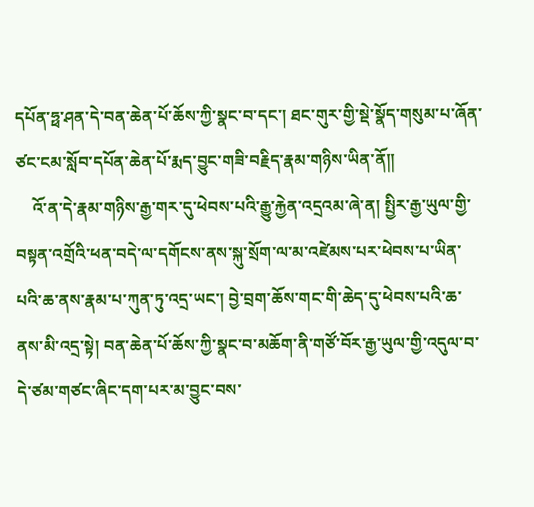དཔོན་ཧྥ་ཤན་དེ་བན་ཆེན་པོ་ཆོས་ཀྱི་སྣང་བ་དང་། ཐང་གུར་གྱི་སྡེ་སྣོད་གསུམ་པ་ཞོན་ཙང་ངམ་སློབ་དཔོན་ཆེན་པོ་རྨད་བྱུང་གཟི་བརྗིད་རྣམ་གཉིས་ཡིན་ནོ།།
    འོ་ན་དེ་རྣམ་གཉིས་རྒྱ་གར་དུ་ཕེབས་པའི་རྒྱུ་རྐྱེན་འདྲའམ་ཞེ་ན། སྤྱིར་རྒྱ་ཡུལ་གྱི་བསྟན་འགྲོའི་ཕན་བདེ་ལ་དགོངས་ནས་སྐུ་སྲོག་ལ་མ་འཛེམས་པར་ཕེབས་པ་ཡིན་པའི་ཆ་ནས་རྣམ་པ་ཀུན་ཏུ་འདྲ་ཡང་། བྱེ་བྲག་ཆོས་གང་གི་ཆེད་དུ་ཕེབས་པའི་ཆ་ནས་མི་འདྲ་སྟེ། བན་ཆེན་པོ་ཆོས་ཀྱི་སྣང་བ་མཆོག་ནི་གཙོ་བོར་རྒྱ་ཡུལ་གྱི་འདུལ་བ་དེ་ཙམ་གཙང་ཞིང་དག་པར་མ་བྱུང་བས་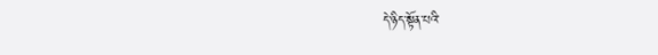དེ་ཉིད་སྟོན་པའི་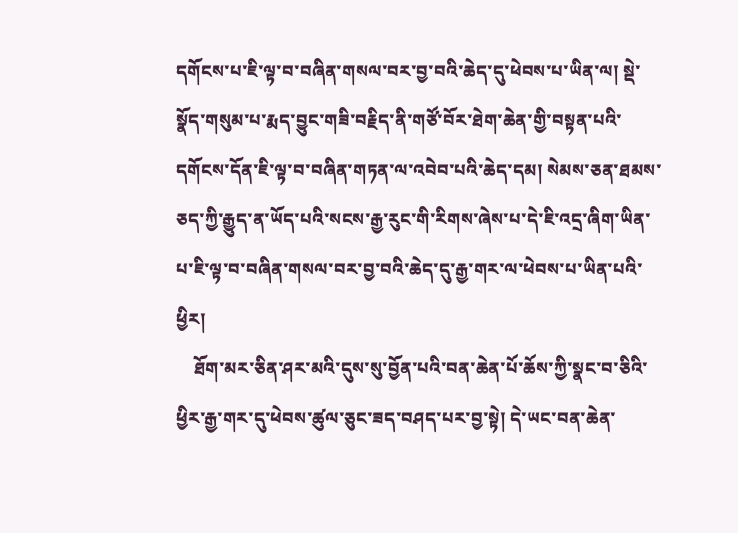དགོངས་པ་ཇི་ལྟ་བ་བཞིན་གསལ་བར་བྱ་བའི་ཆེད་དུ་ཕེབས་པ་ཡིན་ལ། སྡེ་སྣོད་གསུམ་པ་རྨད་བྱུང་གཟི་བརྗིད་ནི་གཙོ་བོར་ཐེག་ཆེན་གྱི་བསྟན་པའི་དགོངས་དོན་ཇི་ལྟ་བ་བཞིན་གཏན་ལ་འབེབ་པའི་ཆེད་དམ། སེམས་ཅན་ཐམས་ཅད་ཀྱི་རྒྱུད་ན་ཡོད་པའི་སངས་རྒྱ་རུང་གི་རིགས་ཞེས་པ་དེ་ཇི་འདྲ་ཞིག་ཡིན་པ་ཇི་ལྟ་བ་བཞིན་གསལ་བར་བྱ་བའི་ཆེད་དུ་རྒྱ་གར་ལ་ཕེབས་པ་ཡིན་པའི་ཕྱིར།
    ཐོག་མར་ཅིན་ཤར་མའི་དུས་སུ་བྱོན་པའི་བན་ཆེན་པོ་ཆོས་ཀྱི་སྣང་བ་ཅིའི་ཕྱིར་རྒྱ་གར་དུ་ཕེབས་ཚུལ་ཅུང་ཟད་བཤད་པར་བྱ་སྟེ། དེ་ཡང་བན་ཆེན་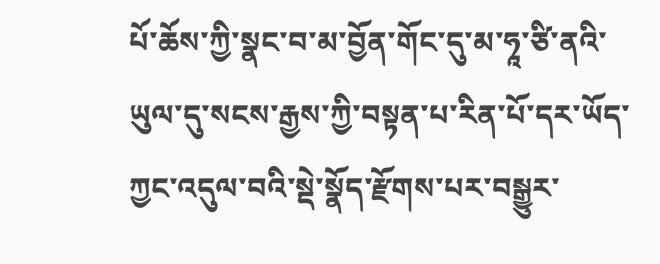པོ་ཆོས་ཀྱི་སྣང་བ་མ་བྱོན་གོང་དུ་མ་ཧཱ་ཙི་ནའི་ཡུལ་དུ་སངས་རྒྱས་ཀྱི་བསྟན་པ་རིན་པོ་དར་ཡོད་ཀྱང་འདུལ་བའི་སྡེ་སྣོད་རྫོགས་པར་བསྒྱུར་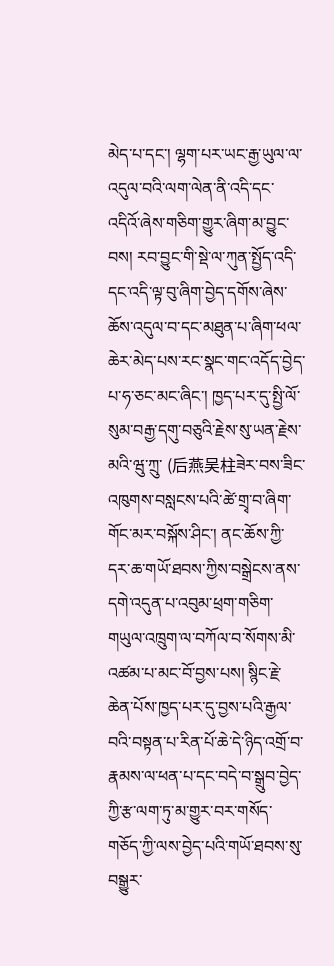མེད་པ་དང་། ལྷག་པར་ཡང་རྒྱ་ཡུལ་ལ་འདུལ་བའི་ལག་ལེན་ནི་འདི་དང་འདིའོ་ཞེས་གཅིག་གྱུར་ཞིག་མ་བྱུང་བས། རབ་བྱུང་གི་སྡེ་ལ་ཀུན་སྤྱོད་འདི་དང་འདི་ལྟ་བུ་ཞིག་བྱེད་དགོས་ཞེས་ཆོས་འདུལ་བ་དང་མཐུན་པ་ཞིག་ཕལ་ཆེར་མེད་པས་རང་སྣང་གང་འདོད་བྱེད་པ་ཧ་ཅང་མང་ཞིང་། ཁྱད་པར་དུ་སྤྱི་ལོ་སུམ་བརྒྱ་དགུ་བཅུའི་རྗེས་སུ་ཡན་རྗེས་མའི་ཝུ་ཀྲུ་ (后燕吴柱ཟེར་བས་ཟིང་འཁུགས་བསླངས་པའི་ཚེ་གྲྭ་བ་ཞིག་གོང་མར་བསྐོས་ཤིང་། ནང་ཆོས་ཀྱི་དར་ཆ་གཡོ་ཐབས་ཀྱིས་བསྒྲེངས་ནས་དགེ་འདུན་པ་འབུམ་ཕྲག་གཅིག་གཡུལ་འཁྲུག་ལ་བཀོལ་བ་སོགས་མི་འཚམ་པ་མང་བོ་བྱས་པས། སྙིང་རྗེ་ཆེན་པོས་ཁྱད་པར་དུ་བྱས་པའི་རྒྱལ་བའི་བསྟན་པ་རིན་པོ་ཆེ་དེ་ཉིད་འགྲོ་བ་རྣམས་ལ་ཕན་པ་དང་བདེ་བ་སྒྲུབ་བྱེད་ཀྱི་རྩ་ལག་ཏུ་མ་གྱུར་བར་གསོད་གཅོད་ཀྱི་ལས་བྱེད་པའི་གཡོ་ཐབས་སུ་བསྒྱུར་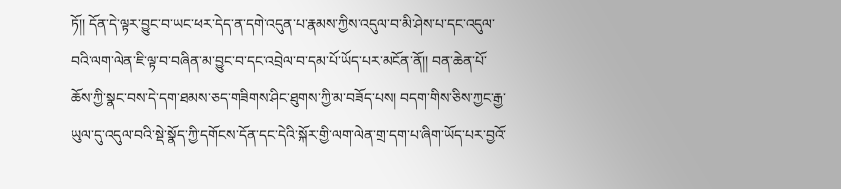ཏོ།། དོན་དེ་ལྟར་བྱུང་བ་ཡང་ཕར་དེད་ན་དགེ་འདུན་པ་རྣམས་ཀྱིས་འདུལ་བ་མི་ཤེས་པ་དང་འདུལ་བའི་ལག་ལེན་ཇི་ལྟ་བ་བཞིན་མ་བྱུང་བ་དང་འབྲེལ་བ་དམ་པོ་ཡོད་པར་མངོན་ནོ།། བན་ཆེན་པོ་ཆོས་ཀྱི་སྣང་བས་དེ་དག་ཐམས་ཅད་གཟིགས་ཤིང་ཐུགས་ཀྱི་མ་བཟོད་པས། བདག་གིས་ཅིས་ཀྱང་རྒྱ་ཡུལ་དུ་འདུལ་བའི་སྡེ་སྣོད་ཀྱི་དགོངས་དོན་དང་དེའི་སྐོར་གྱི་ལག་ལེན་གྲ་དག་པ་ཞིག་ཡོད་པར་བྱའོ་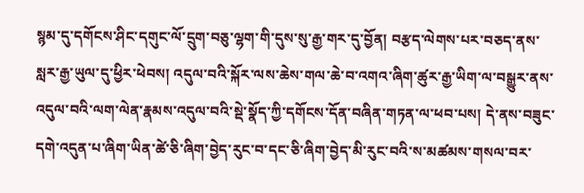སྙམ་དུ་དགོངས་ཤིང་དགུང་ལོ་དྲུག་བཅུ་ལྷག་གི་དུས་སུ་རྒྱ་གར་དུ་བྱོན། བརྩད་ལེགས་པར་བཅད་ནས་སླར་རྒྱ་ཡུལ་དུ་ཕྱིར་ཕེབས། འདུལ་བའི་སྐོར་ལས་ཆེས་གལ་ཆེ་བ་འགའ་ཞིག་ཚུར་རྒྱ་ཡིག་ལ་བསྒྱུར་ནས་འདུལ་བའི་ལག་ལེན་རྣམས་འདུལ་བའི་སྡེ་སྣོད་ཀྱི་དགོངས་དོན་བཞིན་གཏན་ལ་ཕབ་པས། དེ་ནས་བཟུང་དགེ་འདུན་པ་ཞིག་ཡིན་ཚེ་ཅི་ཞིག་བྱེད་རུང་བ་དང་ཅི་ཞིག་བྱེད་མི་རུང་བའི་ས་མཚམས་གསལ་བར་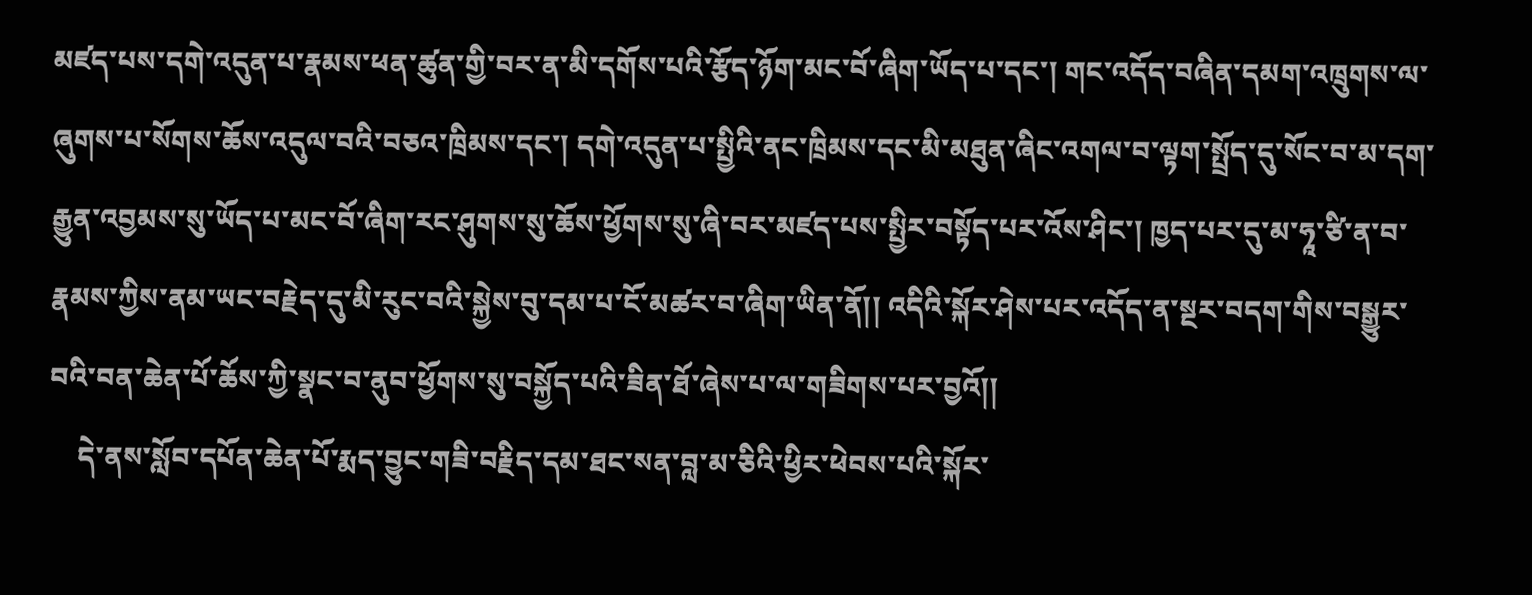མཛད་པས་དགེ་འདུན་པ་རྣམས་ཕན་ཚུན་གྱི་བར་ན་མི་དགོས་པའི་རྩོད་ཉོག་མང་བོ་ཞིག་ཡོད་པ་དང་། གང་འདོད་བཞིན་དམག་འཁྲུགས་ལ་ཞུགས་པ་སོགས་ཆོས་འདུལ་བའི་བཅའ་ཁྲིམས་དང་། དགེ་འདུན་པ་སྤྱིའི་ནང་ཁྲིམས་དང་མི་མཐུན་ཞིང་འགལ་བ་ལྟག་སྤྲོད་དུ་སོང་བ་མ་དག་རྒྱུན་འབྱམས་སུ་ཡོད་པ་མང་བོ་ཞིག་རང་ཤུགས་སུ་ཆོས་ཕྱོགས་སུ་ཞི་བར་མཛད་པས་སྤྱིར་བསྟོད་པར་འོས་ཤིང་། ཁྱད་པར་དུ་མ་ཧཱ་ཙི་ན་བ་རྣམས་ཀྱིས་ནམ་ཡང་བརྗེད་དུ་མི་རུང་བའི་སྐྱེས་བུ་དམ་པ་ངོ་མཚར་བ་ཞིག་ཡིན་ནོ།། འདིའི་སྐོར་ཤེས་པར་འདོད་ན་སྔར་བདག་གིས་བསྒྱུར་བའི་བན་ཆེན་པོ་ཆོས་ཀྱི་སྣང་བ་ནུབ་ཕྱོགས་སུ་བསྐྱོད་པའི་ཟིན་ཐོ་ཞེས་པ་ལ་གཟིགས་པར་བྱའོ།།
    དེ་ནས་སློབ་དཔོན་ཆེན་པོ་རྨད་བྱུང་གཟི་བརྗིད་དམ་ཐང་སན་བླ་མ་ཅིའི་ཕྱིར་ཕེབས་པའི་སྐོར་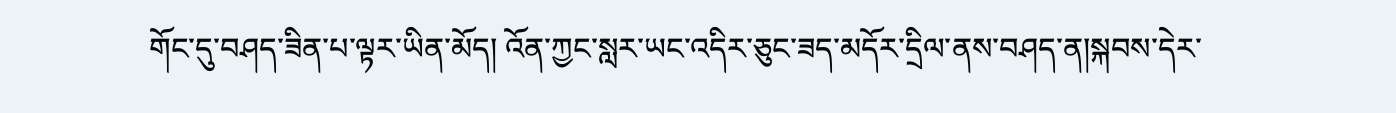གོང་དུ་བཤད་ཟིན་པ་ལྟར་ཡིན་མོད། འོན་ཀྱང་སླར་ཡང་འདིར་ཅུང་ཟད་མདོར་དྲིལ་ནས་བཤད་ན།སྐབས་དེར་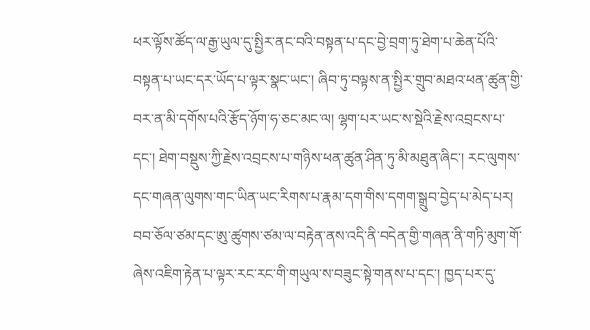ཕར་ལྟོས་ཚོད་ལ་རྒྱ་ཡུལ་དུ་སྤྱིར་ནང་བའི་བསྟན་པ་དང་བྱེ་བྲག་ཏུ་ཐེག་པ་ཆེན་པོའི་བསྟན་པ་ཡང་དར་ཡོད་པ་ལྟར་སྣང་ཡང་། ཞིབ་ཏུ་བལྟས་ན་སྤྱིར་གྲུབ་མཐའ་ཕན་ཚུན་གྱི་བར་ན་མི་དགོས་པའི་རྩོད་ཉོག་ཧ་ཅང་མང་ལ། ལྷག་པར་ཡང་ས་སྡེའི་རྗེས་འབྲངས་པ་དང་། ཐེག་བསྡུས་ཀྱི་རྗེས་འབྲངས་པ་གཉིས་ཕན་ཚུན་ཤིན་ཏུ་མི་མཐུན་ཞིང་། རང་ལུགས་དང་གཞན་ལུགས་གང་ཡིན་ཡང་རིགས་པ་རྣམ་དག་གིས་དགག་སྒྲུབ་བྱེད་པ་མེད་པར། བབ་ཅོལ་ཙམ་དང་ཨུ་ཚུགས་ཙམ་ལ་བརྟེན་ནས་འདི་ནི་བདེན་གྱི་གཞན་ནི་གཏི་མུག་གོ་ཞེས་འཇིག་རྟེན་པ་ལྟར་རང་རང་གི་གཡུལ་ས་བཟུང་སྟེ་གནས་པ་དང་། ཁྱད་པར་དུ་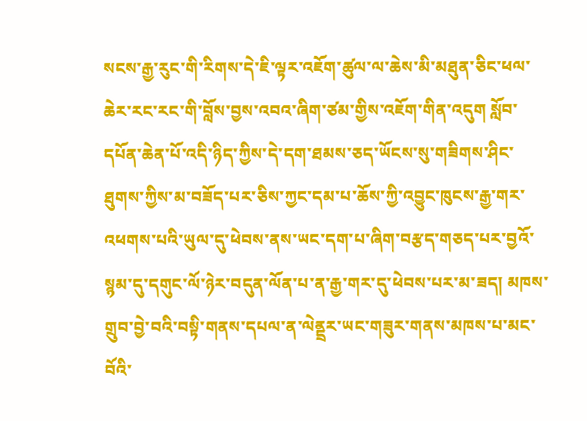སངས་རྒྱ་རུང་གི་རིགས་དེ་ཇི་ལྟར་འཇོག་ཚུལ་ལ་ཆེས་མི་མཐུན་ཅིང་ཕལ་ཆེར་རང་རང་གི་བློས་བྱས་འབའ་ཞིག་ཙམ་གྱིས་འཇོག་གིན་འདུག སློབ་དཔོན་ཆེན་པོ་འདི་ཉིད་ཀྱིས་དེ་དག་ཐམས་ཅད་ཡོངས་སུ་གཟིགས་ཤིང་ཐུགས་ཀྱིས་མ་བཟོད་པར་ཅིས་ཀྱང་དམ་པ་ཆོས་ཀྱི་འབྱུང་ཁུངས་རྒྱ་གར་འཕགས་པའི་ཡུལ་དུ་ཕེབས་ནས་ཡང་དག་པ་ཞིག་བརྩད་གཅད་པར་བྱའོ་སྙམ་དུ་དགུང་ལོ་ཉེར་བདུན་ལོན་པ་ན་རྒྱ་གར་དུ་ཕེབས་པར་མ་ཟད། མཁས་གྲུབ་བྱེ་བའི་བསྟི་གནས་དཔལ་ན་ལེནྡྲར་ཡང་གཟུར་གནས་མཁས་པ་མང་བོའི་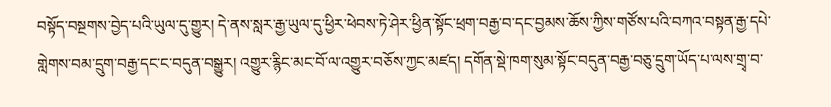བསྟོད་བསྔགས་བྱེད་པའི་ཡུལ་དུ་གྱུར། དེ་ནས་སླར་རྒྱ་ཡུལ་དུ་ཕྱིར་ཕེབས་ཏེ་ཤེར་ཕྱིན་སྟོང་ཕྲག་བརྒྱ་བ་དང་བྱམས་ཆོས་ཀྱིས་གཙོས་པའི་བཀའ་བསྟན་རྒྱ་དཔེ་གླེགས་བམ་དྲུག་བརྒྱ་དང་ང་བདུན་བསྒྱུར། འགྱུར་རྙིང་མང་བོ་ལ་འགྱུར་བཅོས་ཀྱང་མཛད། དགོན་སྡེ་ཁག་སུམ་སྟོང་བདུན་བརྒྱ་བཅུ་དྲུག་ཡོད་པ་ལས་གྲྭ་བ་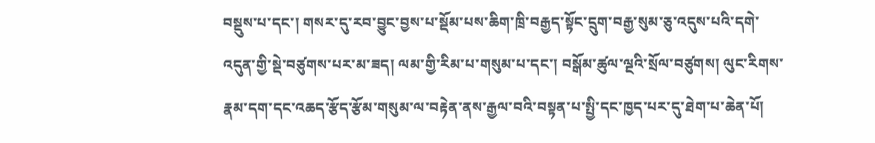བསྡུས་པ་དང་། གསར་དུ་རབ་བྱུང་བྱས་པ་སྡོམ་པས་ཆིག་ཁྲི་བརྒྱད་སྟོང་དྲུག་བརྒྱ་སུམ་ཅུ་འདུས་པའི་དགེ་འདུན་གྱི་སྡེ་བཙུགས་པར་མ་ཟད། ལམ་གྱི་རིམ་པ་གསུམ་པ་དང་། བསྒོམ་ཚུལ་ལྔའི་སྲོལ་བཙུགས། ལུང་རིགས་རྣམ་དག་དང་འཆད་རྩོད་རྩོམ་གསུམ་ལ་བརྟེན་ནས་རྒྱལ་བའི་བསྟན་པ་སྤྱི་དང་ཁྱད་པར་དུ་ཐེག་པ་ཆེན་པོ།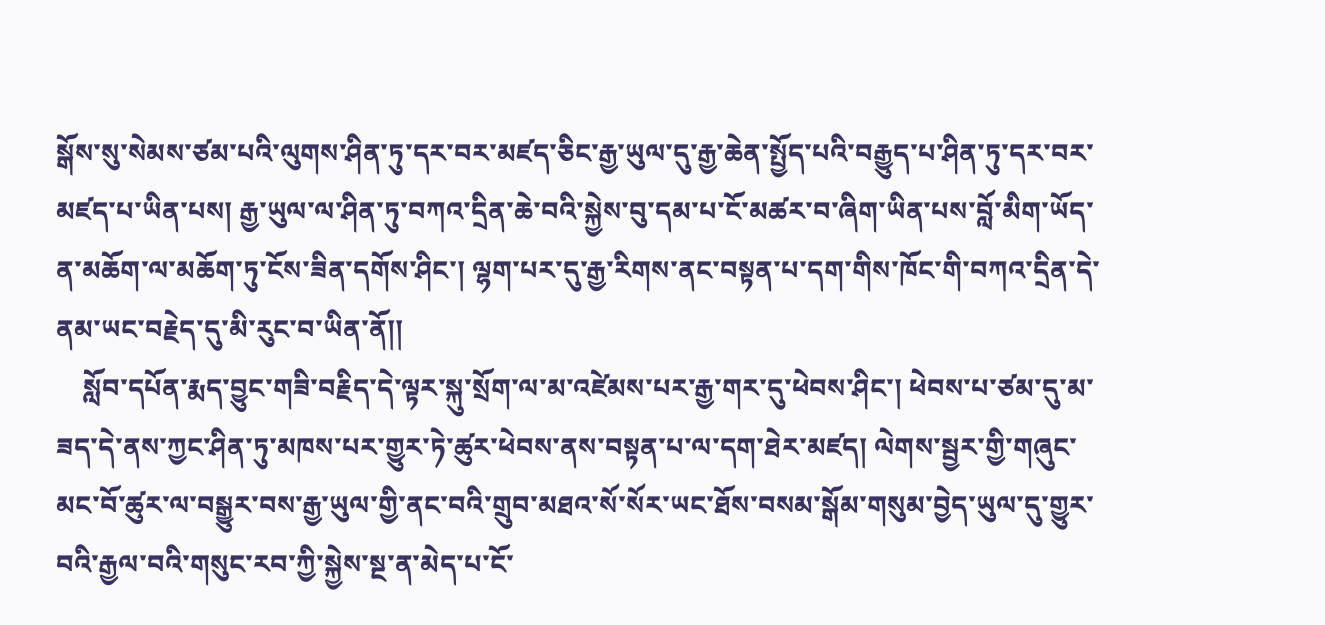སྒོས་སུ་སེམས་ཙམ་པའི་ལུགས་ཤིན་ཏུ་དར་བར་མཛད་ཅིང་རྒྱ་ཡུལ་དུ་རྒྱ་ཆེན་སྤྱོད་པའི་བརྒྱུད་པ་ཤིན་ཏུ་དར་བར་མཛད་པ་ཡིན་པས། རྒྱ་ཡུལ་ལ་ཤིན་ཏུ་བཀའ་དྲིན་ཆེ་བའི་སྐྱེས་བུ་དམ་པ་ངོ་མཚར་བ་ཞིག་ཡིན་པས་བློ་མིག་ཡོད་ན་མཆོག་ལ་མཆོག་ཏུ་ངོས་ཟིན་དགོས་ཤིང་། ལྷག་པར་དུ་རྒྱ་རིགས་ནང་བསྟན་པ་དག་གིས་ཁོང་གི་བཀའ་དྲིན་དེ་ནམ་ཡང་བརྗེད་དུ་མི་རུང་བ་ཡིན་ནོ།།
    སློབ་དཔོན་རྨད་བྱུང་གཟི་བརྗིད་དེ་ལྟར་སྐུ་སྲོག་ལ་མ་འཛེམས་པར་རྒྱ་གར་དུ་ཕེབས་ཤིང་། ཕེབས་པ་ཙམ་དུ་མ་ཟད་དེ་ནས་ཀྱང་ཤིན་ཏུ་མཁས་པར་གྱུར་ཏེ་ཚུར་ཕེབས་ནས་བསྟན་པ་ལ་དག་ཐེར་མཛད། ལེགས་སྦྱར་གྱི་གཞུང་མང་བོ་ཚུར་ལ་བསྒྱུར་བས་རྒྱ་ཡུལ་གྱི་ནང་བའི་གྲུབ་མཐའ་སོ་སོར་ཡང་ཐོས་བསམ་སྒོམ་གསུམ་བྱེད་ཡུལ་དུ་གྱུར་བའི་རྒྱལ་བའི་གསུང་རབ་ཀྱི་སྐྱེས་སྔ་ན་མེད་པ་ངོ་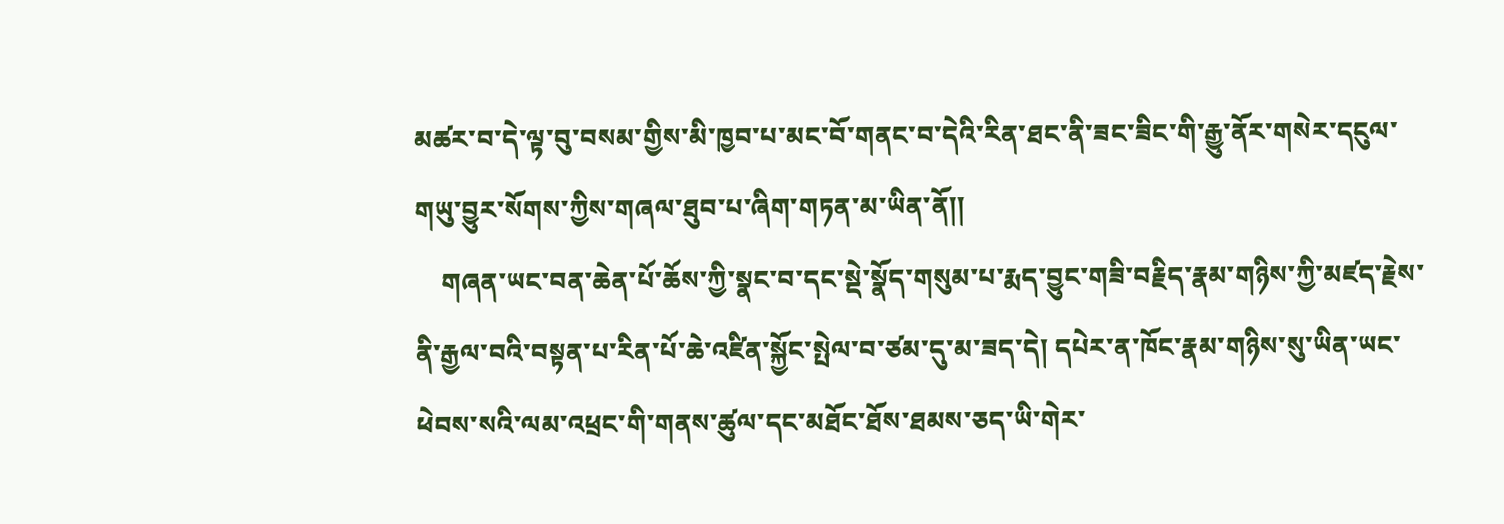མཚར་བ་དེ་ལྟ་བུ་བསམ་གྱིས་མི་ཁྱབ་པ་མང་བོ་གནང་བ་དེའི་རིན་ཐང་ནི་ཟང་ཟིང་གི་རྒྱུ་ནོར་གསེར་དངུལ་གཡུ་བྱུར་སོགས་ཀྱིས་གཞལ་ཐུབ་པ་ཞིག་གཏན་མ་ཡིན་ནོ།།
    གཞན་ཡང་བན་ཆེན་པོ་ཆོས་ཀྱི་སྣང་བ་དང་སྡེ་སྣོད་གསུམ་པ་རྨད་བྱུང་གཟི་བརྗིད་རྣམ་གཉིས་ཀྱི་མཛད་རྗེས་ནི་རྒྱལ་བའི་བསྟན་པ་རིན་པོ་ཆེ་འཛིན་སྐྱོང་སྤེལ་བ་ཙམ་དུ་མ་ཟད་དེ། དཔེར་ན་ཁོང་རྣམ་གཉིས་སུ་ཡིན་ཡང་ཕེབས་སའི་ལམ་འཕྲང་གི་གནས་ཚུལ་དང་མཐོང་ཐོས་ཐམས་ཅད་ཡི་གེར་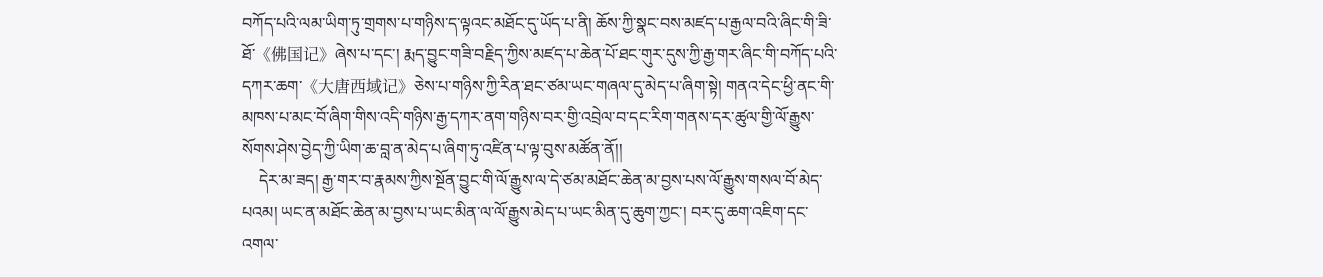བཀོད་པའི་ལམ་ཡིག་ཏུ་གྲགས་པ་གཉིས་ད་ལྟའང་མཐོང་དུ་ཡོད་པ་ནི། ཆོས་ཀྱི་སྣང་བས་མཛད་པ་རྒྱལ་བའི་ཞིང་གི་ཟི་ཐོ་《佛国记》ཞེས་པ་དང་། རྨད་བྱུང་གཟི་བརྗིད་ཀྱིས་མཛད་པ་ཆེན་པོ་ཐང་གུར་དུས་ཀྱི་རྒྱ་གར་ཞིང་གི་བཀོད་པའི་དཀར་ཆག་《大唐西域记》ཅེས་པ་གཉིས་ཀྱི་རིན་ཐང་ཙམ་ཡང་གཞལ་དུ་མེད་པ་ཞིག་སྟེ། གནའ་དེང་ཕྱི་ནང་གི་མཁས་པ་མང་བོ་ཞིག་གིས་འདི་གཉིས་རྒྱ་དཀར་ནག་གཉིས་བར་གྱི་འབྲེལ་བ་དང་རིག་གནས་དར་ཚུལ་གྱི་ལོ་རྒྱུས་སོགས་ཤེས་བྱེད་ཀྱི་ཡིག་ཆ་བླ་ན་མེད་པ་ཞིག་ཏུ་འཛིན་པ་ལྟ་བུས་མཚོན་ནོ།།
    དེར་མ་ཟད། རྒྱ་གར་བ་རྣམས་ཀྱིས་སྔོན་བྱུང་གི་ལོ་རྒྱུས་ལ་དེ་ཙམ་མཐོང་ཆེན་མ་བྱས་པས་ལོ་རྒྱུས་གསལ་བོ་མེད་པའམ། ཡང་ན་མཐོང་ཆེན་མ་བྱས་པ་ཡང་མིན་ལ་ལོ་རྒྱུས་མེད་པ་ཡང་མིན་དུ་ཆུག་ཀྱང་། བར་དུ་ཆག་འཇིག་དང་འགལ་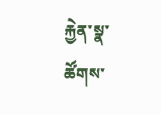རྐྱེན་སྣ་ཚོགས་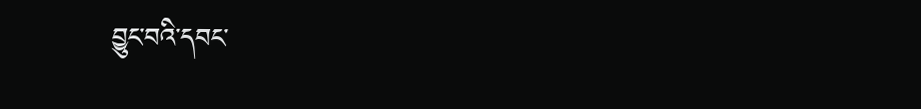བྱུང་བའི་དབང་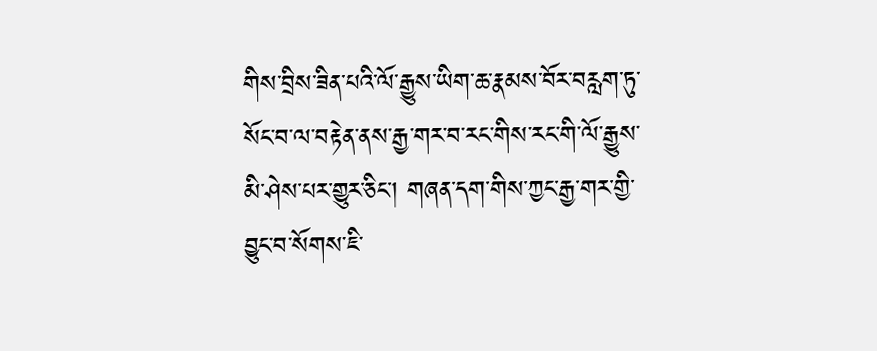གིས་བྲིས་ཟིན་པའི་ལོ་རྒྱུས་ཡིག་ཆ་རྣམས་བོར་བརླག་ཏུ་སོང་བ་ལ་བརྟེན་ནས་རྒྱ་གར་བ་རང་གིས་རང་གི་ལོ་རྒྱུས་མི་ཤེས་པར་གྱུར་ཅིང་། གཞན་དག་གིས་ཀྱང་རྒྱ་གར་གྱི་བྱུང་བ་སོགས་ཇི་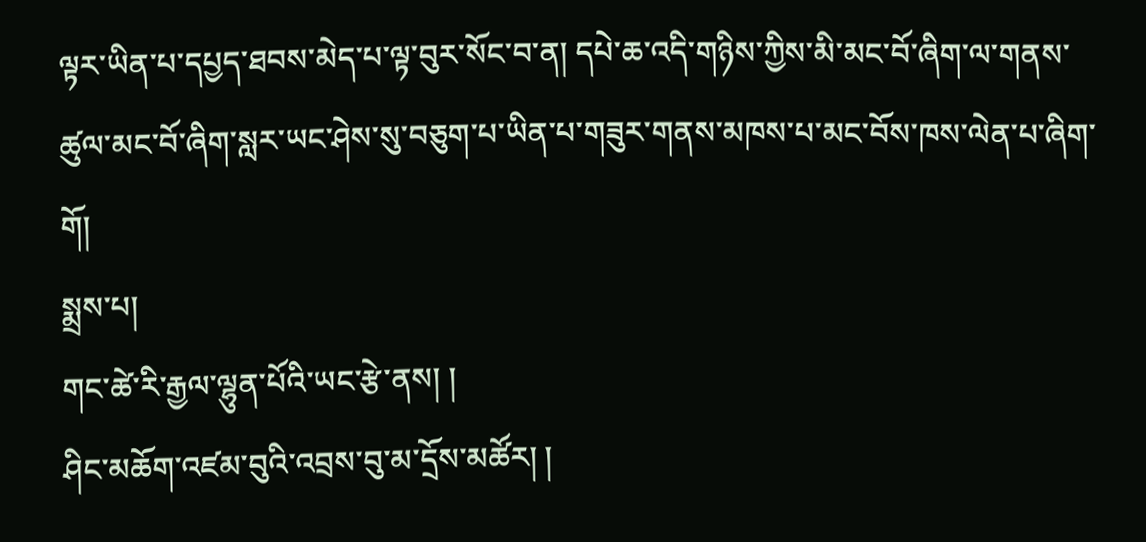ལྟར་ཡིན་པ་དཔྱད་ཐབས་མེད་པ་ལྟ་བུར་སོང་བ་ན། དཔེ་ཆ་འདི་གཉིས་ཀྱིས་མི་མང་བོ་ཞིག་ལ་གནས་ཚུལ་མང་བོ་ཞིག་སླར་ཡང་ཤེས་སུ་བཅུག་པ་ཡིན་པ་གཟུར་གནས་མཁས་པ་མང་བོས་ཁས་ལེན་པ་ཞིག་གོ།
སྨྲས་པ།
གང་ཚེ་རི་རྒྱལ་ལྷུན་པོའི་ཡང་རྩེ་ནས། །
ཤིང་མཆོག་འཛམ་བུའི་འབྲས་བུ་མ་དྲོས་མཚོར། །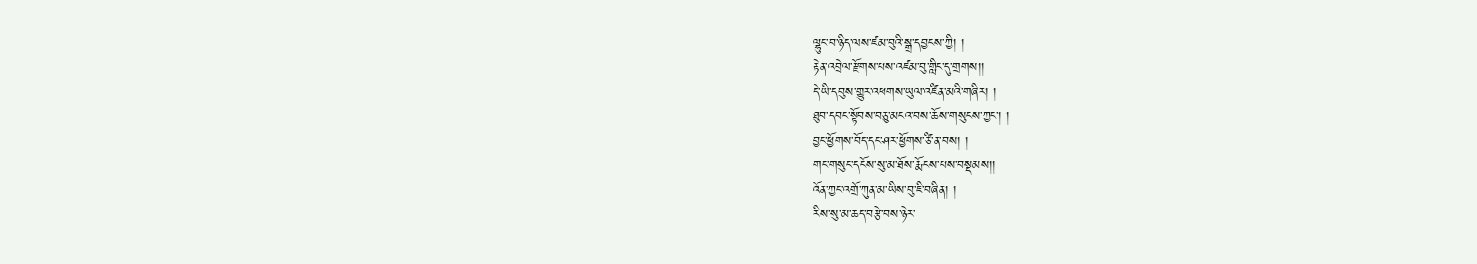ལྷུང་བ་ཉིད་ལས་ཛམ་བུའི་སྒྲ་དབྱངས་ཀྱི། །
རྟེན་འབྲེལ་རྫོགས་པས་འཛམ་བུ་གླིང་དུ་གྲགས།།
དེ་ཡི་དབུས་གྱུར་འཕགས་ཡུལ་འཛིན་མའི་གཞིར། །
ཐུབ་དབང་སྟོབས་བཅུ་མངའ་བས་ཆོས་གསུངས་ཀྱང་། །
བྱང་ཕྱོགས་བོད་དང་ཤར་ཕྱོགས་ཙི་ན་བས། །
གང་གསུང་དངོས་སུ་མ་ཐོས་རྨོངས་པས་བསྡམས།།
འོན་ཀྱང་འགྲོ་ཀུན་མ་ཡིས་བུ་ཇི་བཞིན། །
རིས་སུ་མ་ཆད་བརྩེ་བས་ཉེར་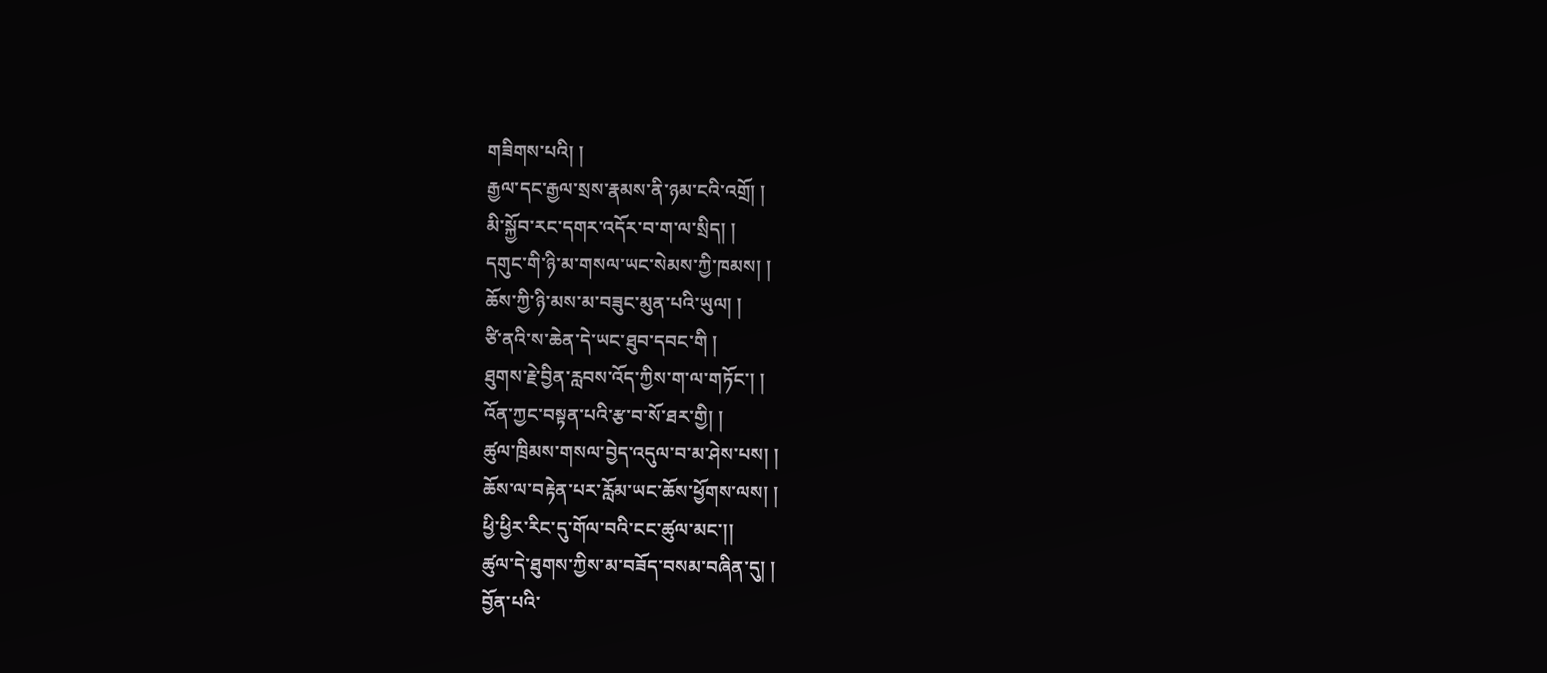གཟིགས་པའི། །
རྒྱལ་དང་རྒྱལ་སྲས་རྣམས་ནི་ཉམ་ངའི་འགྲོ། །
མི་སྐྱོབ་རང་དགར་འདོར་བ་ག་ལ་སྲིད། །
དགུང་གི་ཉི་མ་གསལ་ཡང་སེམས་ཀྱི་ཁམས། །
ཆོས་ཀྱི་ཉི་མས་མ་བཟུང་མུན་པའི་ཡུལ། །
ཙི་ནའི་ས་ཆེན་དེ་ཡང་ཐུབ་དབང་གི །
ཐུགས་རྗེ་བྱིན་རླབས་འོད་ཀྱིས་ག་ལ་གཏོང་། །
འོན་ཀྱང་བསྟན་པའི་རྩ་བ་སོ་ཐར་གྱི། །
ཚུལ་ཁྲིམས་གསལ་བྱེད་འདུལ་བ་མ་ཤེས་པས། །
ཆོས་ལ་བརྟེན་པར་རློམ་ཡང་ཆོས་ཕྱོགས་ལས། །
ཕྱི་ཕྱིར་རིང་དུ་གོལ་བའི་ངང་ཚུལ་མང་།།
ཚུལ་དེ་ཐུགས་ཀྱིས་མ་བཟོད་བསམ་བཞིན་དུ། །
བྱོན་པའི་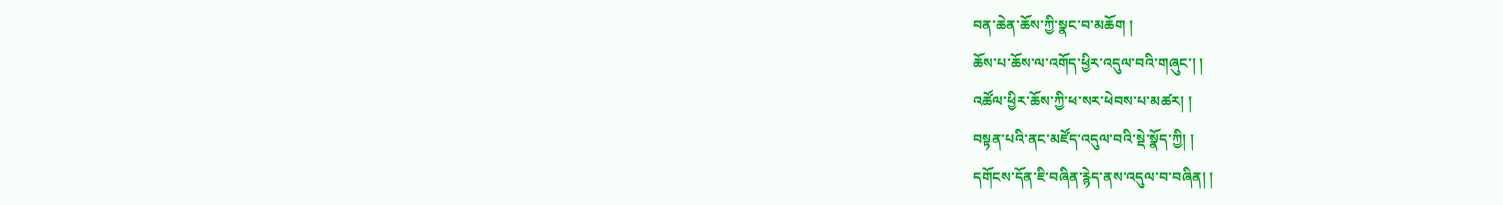བན་ཆེན་ཆོས་ཀྱི་སྣང་བ་མཆོག །
ཆོས་པ་ཆོས་ལ་འགོད་ཕྱིར་འདུལ་བའི་གཞུང་། །
འཚོལ་ཕྱིར་ཆོས་ཀྱི་ཕ་སར་ཕེབས་པ་མཚར། །
བསྟན་པའི་ནང་མཛོད་འདུལ་བའི་སྡེ་སྣོད་ཀྱི། །
དགོངས་དོན་ཇི་བཞིན་རྙེད་ནས་འདུལ་བ་བཞིན། །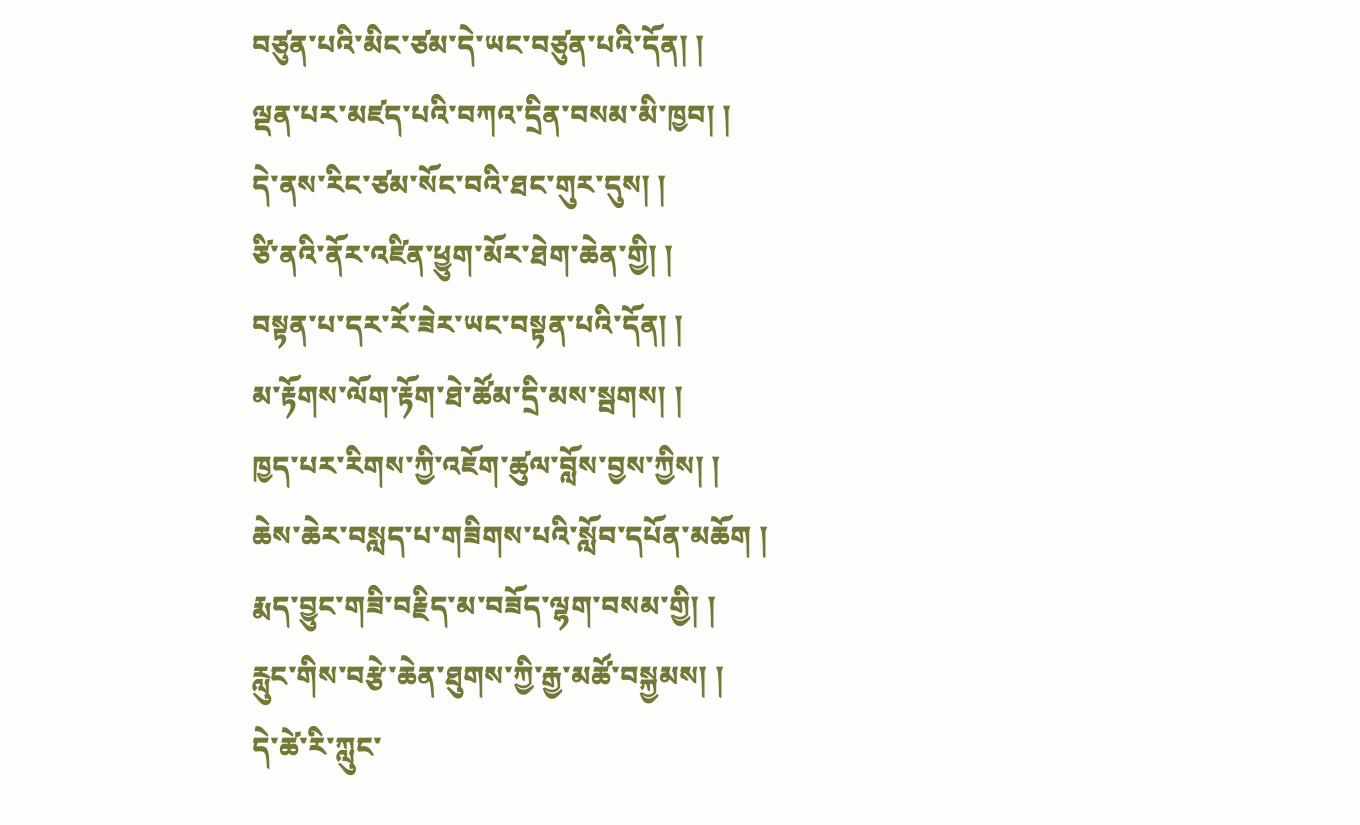བཙུན་པའི་མིང་ཙམ་དེ་ཡང་བཙུན་པའི་དོན། །
ལྡན་པར་མཛད་པའི་བཀའ་དྲིན་བསམ་མི་ཁྱབ། །
དེ་ནས་རིང་ཙམ་སོང་བའི་ཐང་གུར་དུས། །
ཙི་ནའི་ནོར་འཛིན་ཕྱུག་མོར་ཐེག་ཆེན་གྱི། །
བསྟན་པ་དར་རོ་ཟེར་ཡང་བསྟན་པའི་དོན། །
མ་རྟོགས་ལོག་རྟོག་ཐེ་ཚོམ་དྲི་མས་སྦགས། །
ཁྱད་པར་རིགས་ཀྱི་འཇོག་ཚུལ་བློས་བྱས་ཀྱིས། །
ཆེས་ཆེར་བསླད་པ་གཟིགས་པའི་སློབ་དཔོན་མཆོག །
རྨད་བྱུང་གཟི་བརྗིད་མ་བཟོད་ལྷག་བསམ་གྱི། །
རླུང་གིས་བརྩེ་ཆེན་ཐུགས་ཀྱི་རྒྱ་མཚོ་བསྐྱམས། །
དེ་ཚེ་རི་ཀླུང་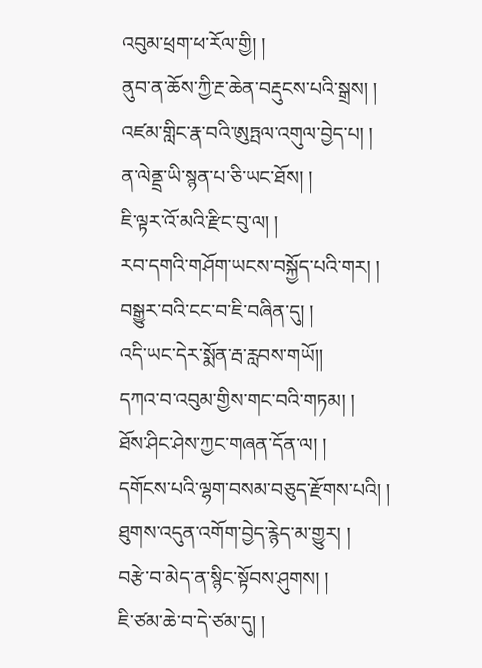འབུམ་ཕྲག་ཕ་རོལ་གྱི། །
ནུབ་ན་ཆོས་ཀྱི་རྔ་ཆེན་བརྡུངས་པའི་སྒྲས། །
འཛམ་གླིང་རྣ་བའི་ཨུཏྤལ་འགུལ་བྱེད་པ། །
ན་ལེནྡྲ་ཡི་སྙན་པ་ཅི་ཡང་ཐོས། །
ཇི་ལྟར་འོ་མའི་རྫིང་བུ་ལ། །
རབ་དགའི་གཤོག་ཡངས་བསྐྱོད་པའི་གར། །
བསྒྱུར་བའི་ངང་བ་ཇི་བཞིན་དུ། །
འདི་ཡང་དེར་སྨོན་རྦ་རླབས་གཡོ།།
དཀའ་བ་འབུམ་གྱིས་གང་བའི་གཏམ། །
ཐོས་ཤིང་ཤེས་ཀྱང་གཞན་དོན་ལ། །
དགོངས་པའི་ལྷག་བསམ་བཅུད་རྫོགས་པའི། །
ཐུགས་འདུན་འགོག་བྱེད་རྙེད་མ་གྱུར། །
བརྩེ་བ་མེད་ན་སྙིང་སྟོབས་ཤུགས། །
ཇི་ཙམ་ཆེ་བ་དེ་ཙམ་དུ། །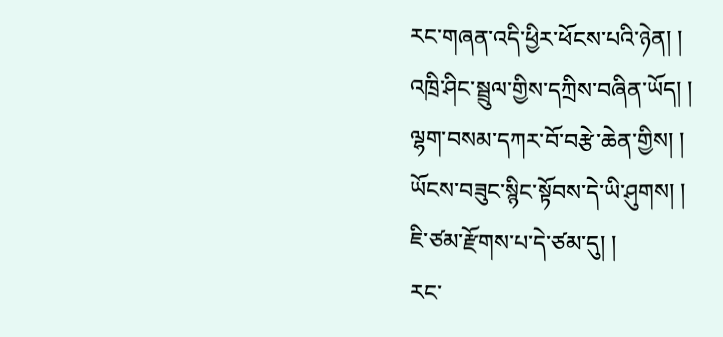རང་གཞན་འདི་ཕྱིར་ཕོངས་པའི་ཉེན། །
འཁྲི་ཤིང་སྦྲུལ་གྱིས་དཀྲིས་བཞིན་ཡོད། །
ལྷག་བསམ་དཀར་བོ་བརྩེ་ཆེན་གྱིས། །
ཡོངས་བཟུང་སྙིང་སྟོབས་དེ་ཡི་ཤུགས། །
ཇི་ཙམ་རྫོགས་པ་དེ་ཙམ་དུ། །
རང་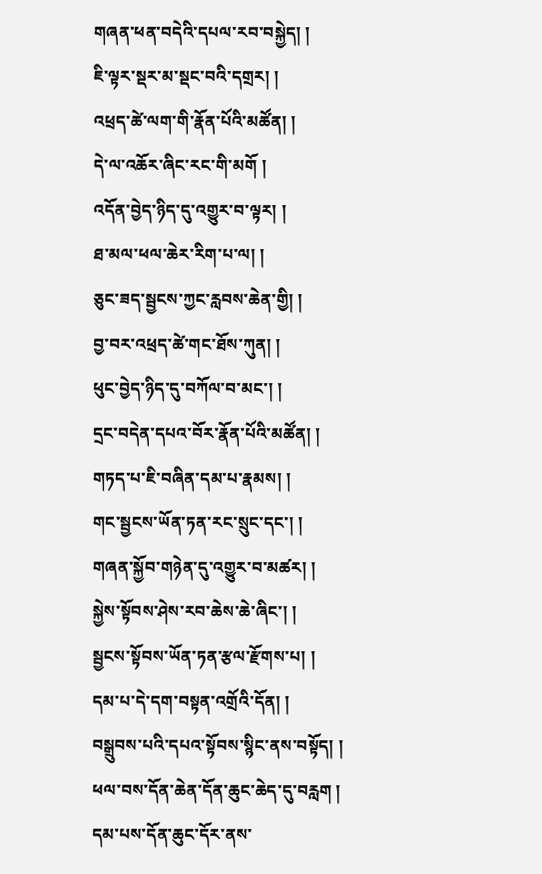གཞན་ཕན་བདེའི་དཔལ་རབ་བསྐྱེད། །
ཇི་ལྟར་སྡར་མ་སྡང་བའི་དགྲར། །
འཕྲད་ཚེ་ལག་གི་རྣོན་པོའི་མཚོན། །
དེ་ལ་འཆོར་ཞིང་རང་གི་མགོ །
འདོན་བྱེད་ཉིད་དུ་འགྱུར་བ་ལྟར། །
ཐ་མལ་ཕལ་ཆེར་རིག་པ་ལ། །
ཅུང་ཟད་སྦྱངས་ཀྱང་རླབས་ཆེན་གྱི། །
བྱ་བར་འཕྲད་ཚེ་གང་ཐོས་ཀུན། །
ཕུང་བྱེད་ཉིད་དུ་བཀོལ་བ་མང་། །
དྲང་བདེན་དཔའ་བོར་རྣོན་པོའི་མཚོན། །
གཏད་པ་ཇི་བཞིན་དམ་པ་རྣམས། །
གང་སྦྱངས་ཡོན་ཏན་རང་སྲུང་དང་། །
གཞན་སྐྱོབ་གཉེན་དུ་འགྱུར་བ་མཚར། །
སྐྱེས་སྟོབས་ཤེས་རབ་ཆེས་ཆེ་ཞིང་། །
སྦྱངས་སྟོབས་ཡོན་ཏན་རྩལ་རྫོགས་པ། །
དམ་པ་དེ་དག་བསྟན་འགྲོའི་དོན། །
བསྒྲུབས་པའི་དཔའ་སྟོབས་སྙིང་ནས་བསྟོད། །
ཕལ་བས་དོན་ཆེན་དོན་ཆུང་ཆེད་དུ་བརླག །
དམ་པས་དོན་ཆུང་དོར་ནས་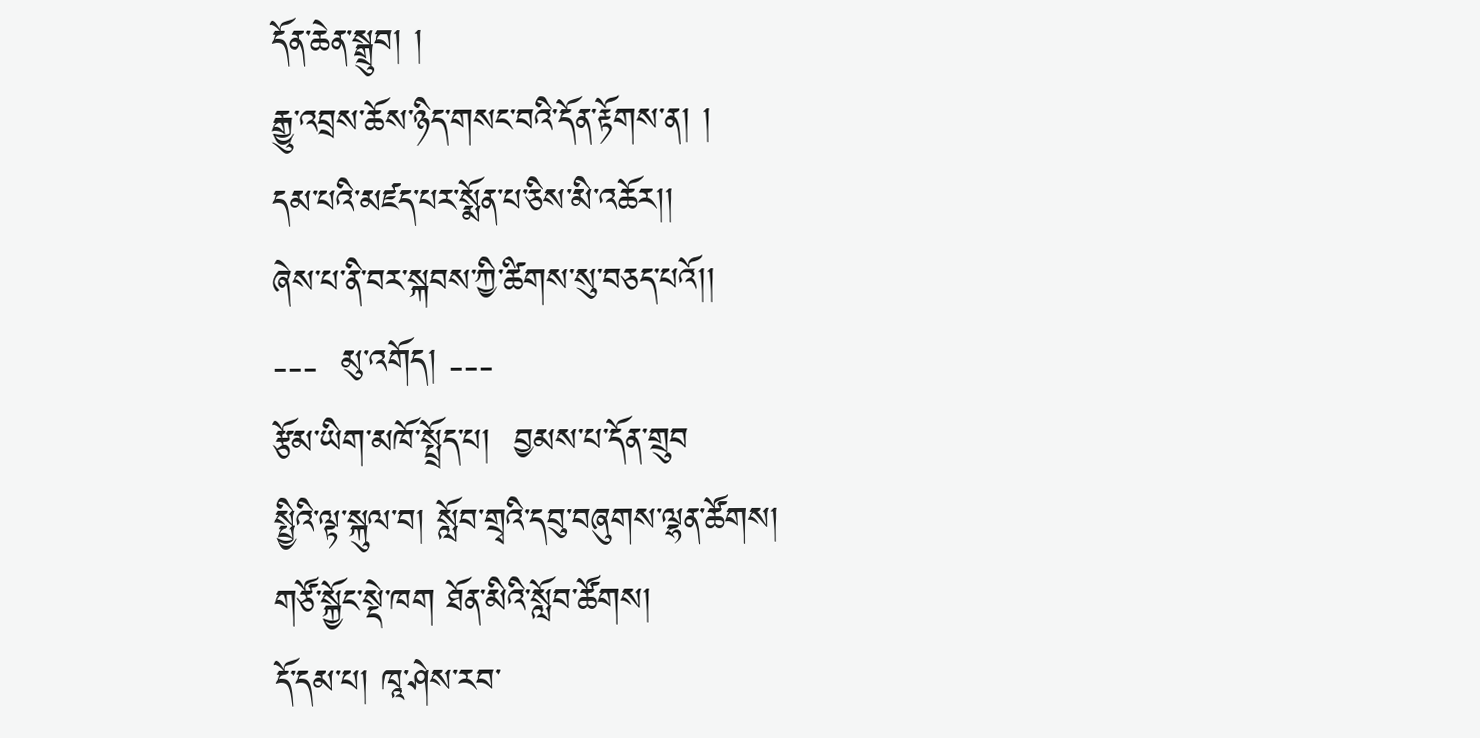དོན་ཆེན་སྒྲུབ། །
རྒྱུ་འབྲས་ཆོས་ཉིད་གསང་བའི་དོན་རྟོགས་ན། །
དམ་པའི་མཛད་པར་སྨོན་པ་ཅིས་མི་འཆོར།།
ཞེས་པ་ནི་བར་སྐབས་ཀྱི་ཚིགས་སུ་བཅད་པའོ།།
---  མུ་འགོད། ---
རྩོམ་ཡིག་མཁོ་སྤྲོད་པ།  བྱམས་པ་དོན་གྲུབ
སྤྱིའི་ལྟ་སྐུལ་བ། སློབ་གྲྭའི་དབུ་བཞུགས་ལྷན་ཚོགས།
གཙོ་སྐྱོང་སྡེ་ཁག ཐོན་མིའི་སློབ་ཚོགས།
དོ་དམ་པ། ཁཱ་ཤེས་རབ་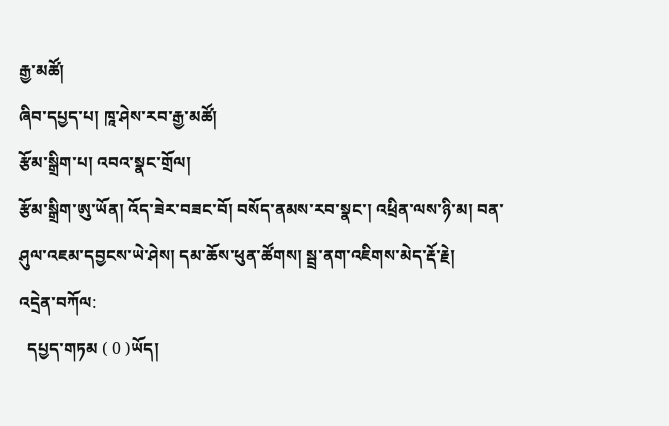རྒྱ་མཚོ།
ཞིབ་དཔྱད་པ། ཁཱ་ཤེས་རབ་རྒྱ་མཚོ།
རྩོམ་སྒྲིག་པ། འབའ་སྣང་གྲོལ།
རྩོམ་སྒྲིག་ཨུ་ཡོན། འོད་ཟེར་བཟང་བོ། བསོད་ནམས་རབ་སྣང་། འཕྲིན་ལས་ཉི་མ། བན་ཤུལ་འཇམ་དབྱངས་ཡེ་ཤེས། དམ་ཆོས་ཕུན་ཚོགས། སྦྲ་ནག་འཇིགས་མེད་རྡོ་རྗེ།
འདྲེན་བཀོལ:
  དཔྱད་གཏམ ( 0 )ཡོད།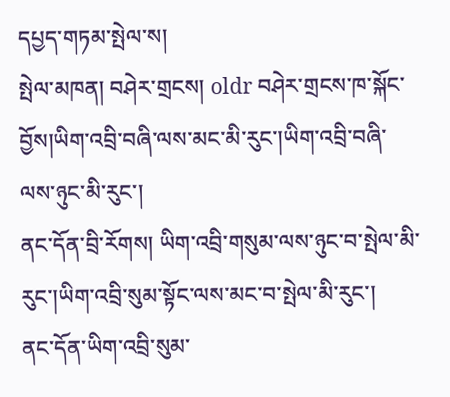དཔྱད་གཏམ་སྤེལ་ས།
སྤེལ་མཁན། བཤེར་གྲངས། oldr བཤེར་གྲངས་ཁ་སྐོང་བྱོས།ཡིག་འབྲི་བཞི་ལས་མང་མི་རུང་།ཡིག་འབྲི་བཞི་ལས་ཉུང་མི་རུང་།
ནང་དོན་བྲི་རོགས། ཡིག་འབྲི་གསུམ་ལས་ཉུང་བ་སྤེལ་མི་རུང་།ཡིག་འབྲི་སུམ་སྟོང་ལས་མང་བ་སྤེལ་མི་རུང་།
ནང་དོན་ཡིག་འབྲི་སུམ་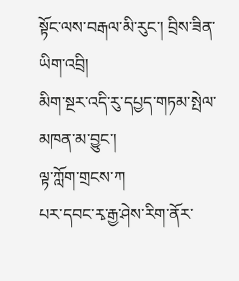སྟོང་ལས་བརྒལ་མི་རུང་། བྲིས་ཟིན་ཡིག་འབྲི།
མིག་སྔར་འདི་རུ་དཔྱད་གཏམ་སྤེལ་མཁན་མ་བྱུང་།
ལྟ་ཀློག་གྲངས་ཀ
པར་དབང་རྭ་རྒྱ་ཤེས་རིག་ནོར་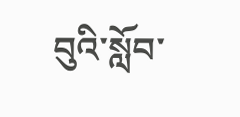བུའི་སློབ་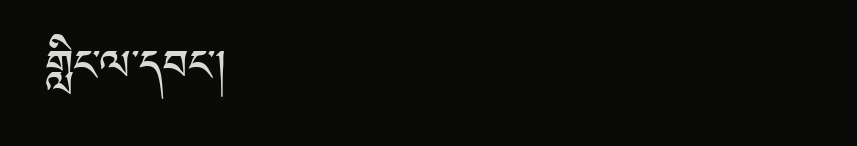གླིང་ལ་དབང་།